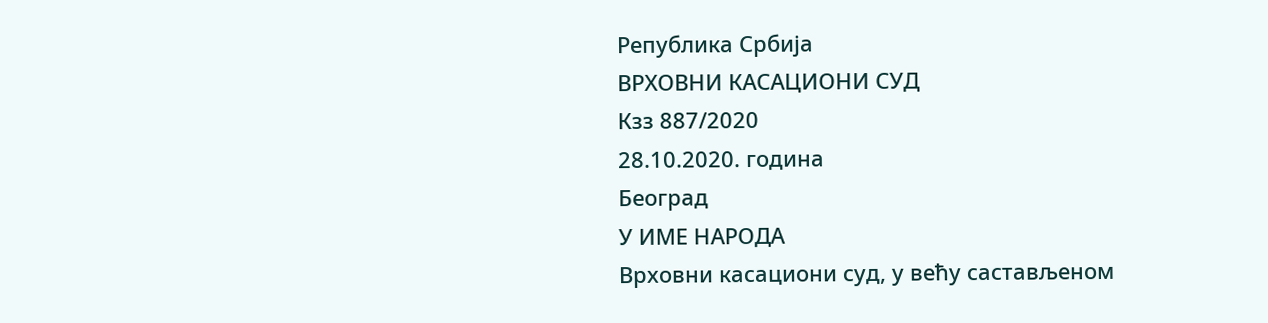Република Србија
ВРХОВНИ КАСАЦИОНИ СУД
Кзз 887/2020
28.10.2020. година
Београд
У ИМЕ НАРОДА
Врховни касациони суд, у већу састављеном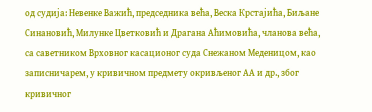од судија: Невенке Важић, председника већа, Веска Крстајића, Биљане Синановић, Милунке Цветковић и Драгана Аћимовића, чланова већа, са саветником Врховног касационог суда Снежаном Меденицом, као записничарем, у кривичном предмету окривљеног АА и др., због кривичног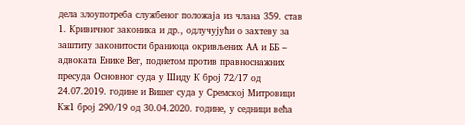дела злоупотреба службеног положаја из члана 359. став 1. Кривичног законика и др., одлучујући о захтеву за заштиту законитости браниоца окривљених АА и ББ – адвоката Енике Вег, поднетом против правноснажних пресуда Основног суда у Шиду К број 72/17 од 24.07.2019. године и Вишег суда у Сремској Митровици Кж1 број 290/19 од 30.04.2020. године, у седници већа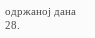одржаној дана 28.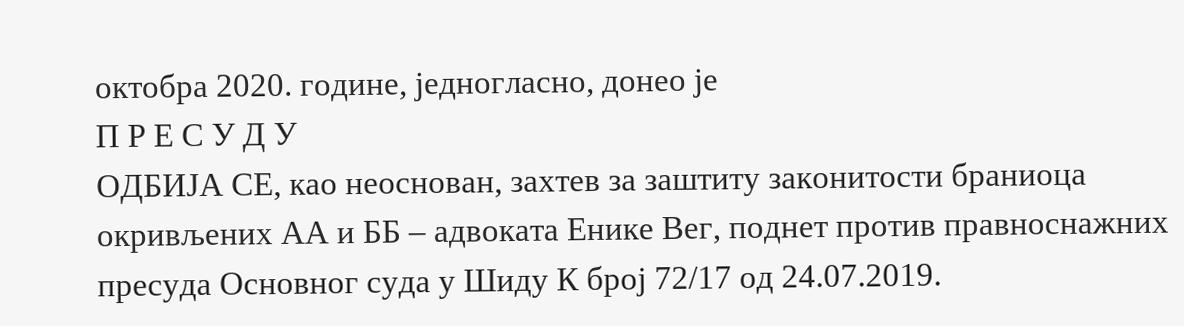октобра 2020. године, једногласно, донео је
П Р Е С У Д У
ОДБИЈА СЕ, као неоснован, захтев за заштиту законитости браниоца окривљених АА и ББ – адвоката Енике Вег, поднет против правноснажних пресуда Основног суда у Шиду К број 72/17 од 24.07.2019.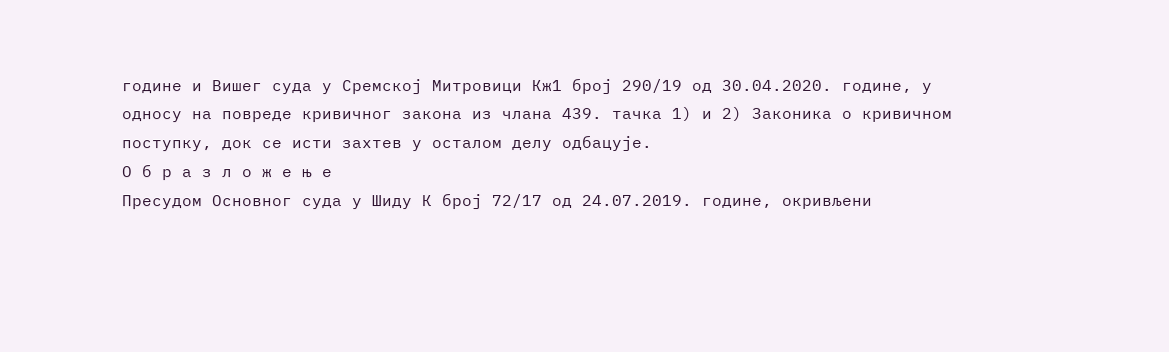године и Вишег суда у Сремској Митровици Кж1 број 290/19 од 30.04.2020. године, у односу на повреде кривичног закона из члана 439. тачка 1) и 2) Законика о кривичном поступку, док се исти захтев у осталом делу одбацује.
О б р а з л о ж е њ е
Пресудом Основног суда у Шиду К број 72/17 од 24.07.2019. године, окривљени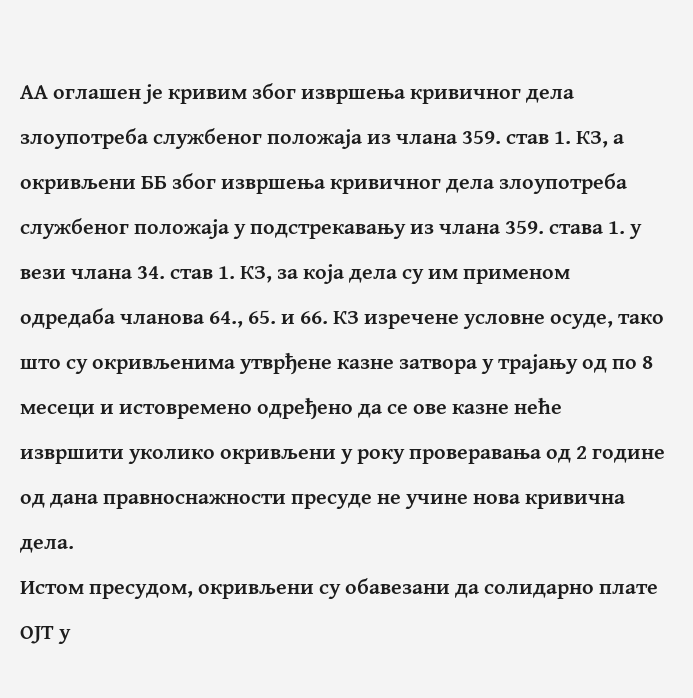АА оглашен је кривим због извршења кривичног дела злоупотреба службеног положаја из члана 359. став 1. КЗ, а окривљени ББ због извршења кривичног дела злоупотреба службеног положаја у подстрекавању из члана 359. става 1. у вези члана 34. став 1. КЗ, за која дела су им применом одредаба чланова 64., 65. и 66. КЗ изречене условне осуде, тако што су окривљенима утврђене казне затвора у трајању од по 8 месеци и истовремено одређено да се ове казне неће извршити уколико окривљени у року проверавања од 2 године од дана правноснажности пресуде не учине нова кривична дела.
Истом пресудом, окривљени су обавезани да солидарно плате ОЈТ у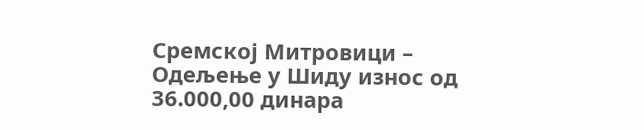Сремској Митровици – Одељење у Шиду износ од 36.000,00 динара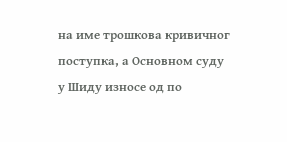на име трошкова кривичног поступка, а Основном суду у Шиду износе од по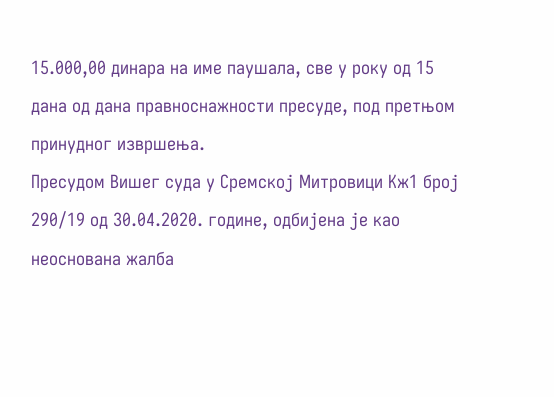15.000,00 динара на име паушала, све у року од 15 дана од дана правноснажности пресуде, под претњом принудног извршења.
Пресудом Вишег суда у Сремској Митровици Кж1 број 290/19 од 30.04.2020. године, одбијена је као неоснована жалба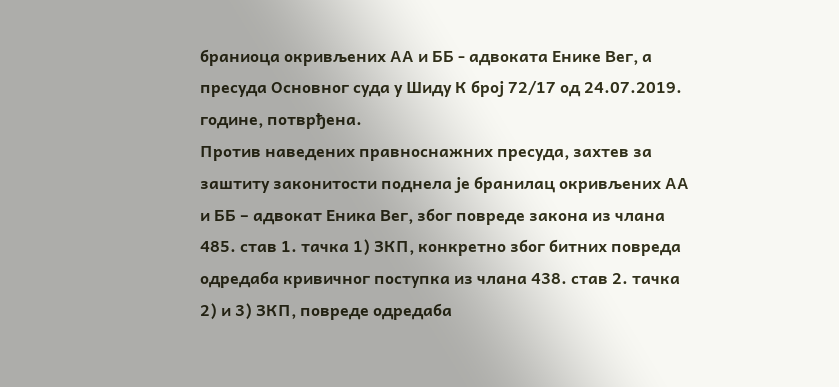браниоца окривљених АА и ББ - адвоката Енике Вег, а пресуда Основног суда у Шиду К број 72/17 од 24.07.2019. године, потврђена.
Против наведених правноснажних пресуда, захтев за заштиту законитости поднела је бранилац окривљених АА и ББ – адвокат Еника Вег, због повреде закона из члана 485. став 1. тачка 1) ЗКП, конкретно због битних повреда одредаба кривичног поступка из члана 438. став 2. тачка 2) и 3) ЗКП, повреде одредаба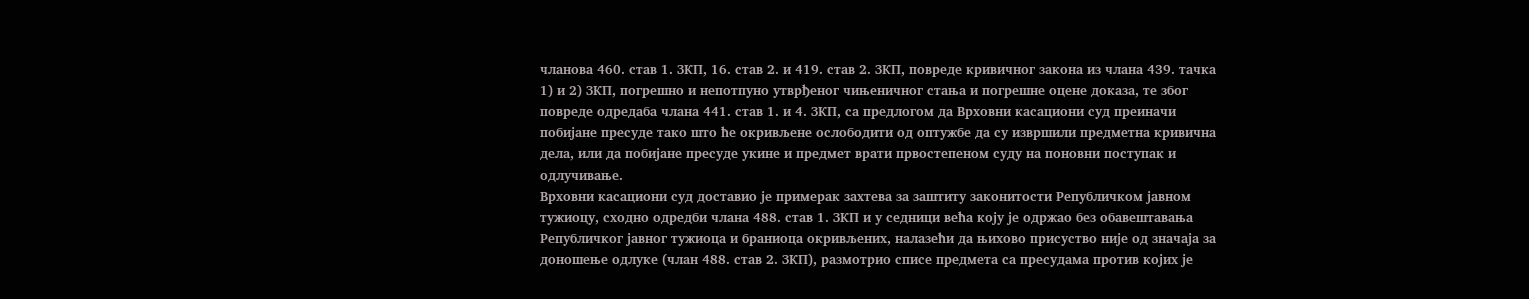чланова 460. став 1. ЗКП, 16. став 2. и 419. став 2. ЗКП, повреде кривичног закона из члана 439. тачка 1) и 2) ЗКП, погрешно и непотпуно утврђеног чињеничног стања и погрешне оцене доказа, те због повреде одредаба члана 441. став 1. и 4. ЗКП, са предлогом да Врховни касациони суд преиначи побијане пресуде тако што ће окривљене ослободити од оптужбе да су извршили предметна кривична дела, или да побијане пресуде укине и предмет врати првостепеном суду на поновни поступак и одлучивање.
Врховни касациони суд доставио је примерак захтева за заштиту законитости Републичком јавном тужиоцу, сходно одредби члана 488. став 1. ЗКП и у седници већа коју је одржао без обавештавања Републичког јавног тужиоца и браниоца окривљених, налазећи да њихово присуство није од значаја за доношење одлуке (члан 488. став 2. ЗКП), размотрио списе предмета са пресудама против којих је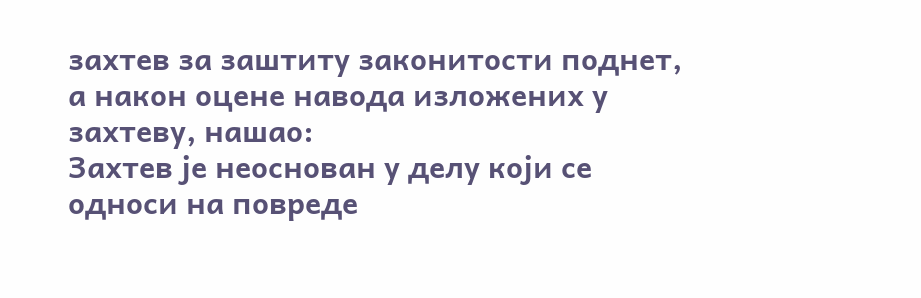захтев за заштиту законитости поднет, а након оцене навода изложених у захтеву, нашао:
Захтев је неоснован у делу који се односи на повреде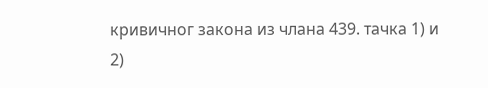кривичног закона из члана 439. тачка 1) и 2)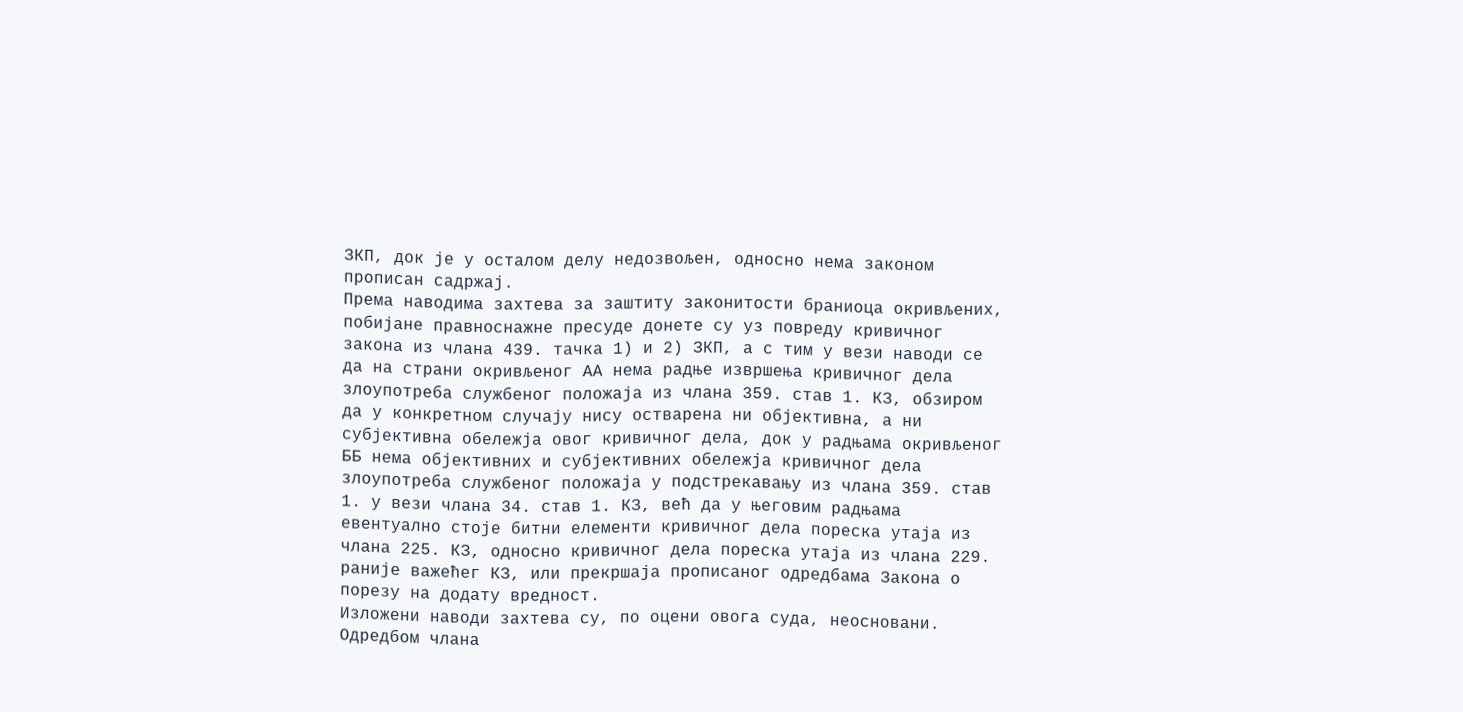ЗКП, док је у осталом делу недозвољен, односно нема законом прописан садржај.
Према наводима захтева за заштиту законитости браниоца окривљених, побијане правноснажне пресуде донете су уз повреду кривичног закона из члана 439. тачка 1) и 2) ЗКП, а с тим у вези наводи се да на страни окривљеног АА нема радње извршења кривичног дела злоупотреба службеног положаја из члана 359. став 1. КЗ, обзиром да у конкретном случају нису остварена ни објективна, а ни субјективна обележја овог кривичног дела, док у радњама окривљеног ББ нема објективних и субјективних обележја кривичног дела злоупотреба службеног положаја у подстрекавању из члана 359. став 1. у вези члана 34. став 1. КЗ, већ да у његовим радњама евентуално стоје битни елементи кривичног дела пореска утаја из члана 225. КЗ, односно кривичног дела пореска утаја из члана 229. раније важећег КЗ, или прекршаја прописаног одредбама Закона о порезу на додату вредност.
Изложени наводи захтева су, по оцени овога суда, неосновани.
Одредбом члана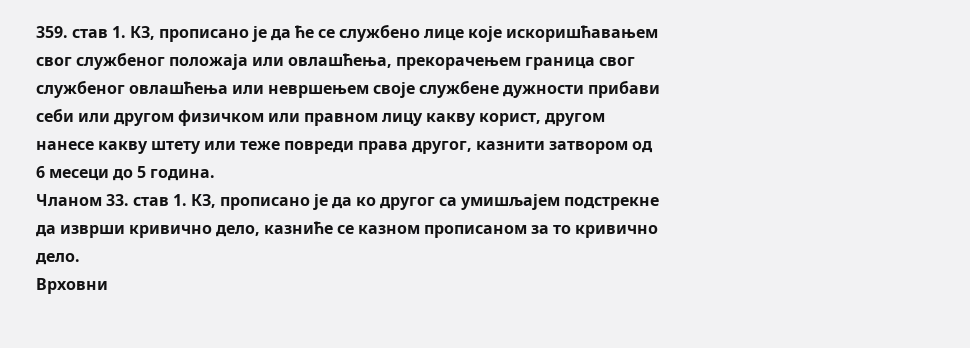359. став 1. КЗ, прописано је да ће се службено лице које искоришћавањем свог службеног положаја или овлашћења, прекорачењем граница свог службеног овлашћења или невршењем своје службене дужности прибави себи или другом физичком или правном лицу какву корист, другом нанесе какву штету или теже повреди права другог, казнити затвором од 6 месеци до 5 година.
Чланом 33. став 1. КЗ, прописано је да ко другог са умишљајем подстрекне да изврши кривично дело, казниће се казном прописаном за то кривично дело.
Врховни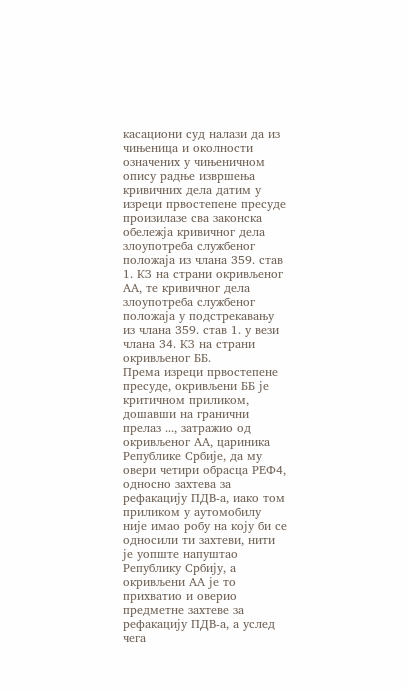касациони суд налази да из чињеница и околности означених у чињеничном опису радње извршења кривичних дела датим у изреци првостепене пресуде произилазе сва законска обележја кривичног дела злоупотреба службеног положаја из члана 359. став 1. КЗ на страни окривљеног АА, те кривичног дела злоупотреба службеног положаја у подстрекавању из члана 359. став 1. у вези члана 34. КЗ на страни окривљеног ББ.
Према изреци првостепене пресуде, окривљени ББ је критичном приликом, дошавши на гранични прелаз ..., затражио од окривљеног АА, цариника Републике Србије, да му овери четири обрасца РЕФ4, односно захтева за рефакацију ПДВ-а, иако том приликом у аутомобилу није имао робу на коју би се односили ти захтеви, нити је уопште напуштао Републику Србију, а окривљени АА је то прихватио и оверио предметне захтеве за рефакацију ПДВ-а, а услед чега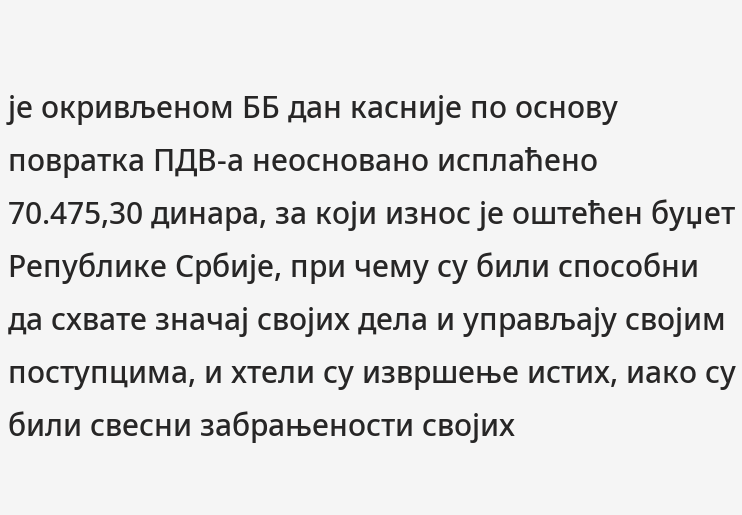је окривљеном ББ дан касније по основу повратка ПДВ-а неосновано исплаћено 70.475,30 динара, за који износ је оштећен буџет Републике Србије, при чему су били способни да схвате значај својих дела и управљају својим поступцима, и хтели су извршење истих, иако су били свесни забрањености својих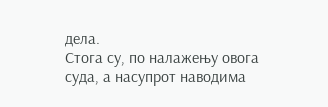дела.
Стога су, по налажењу овога суда, а насупрот наводима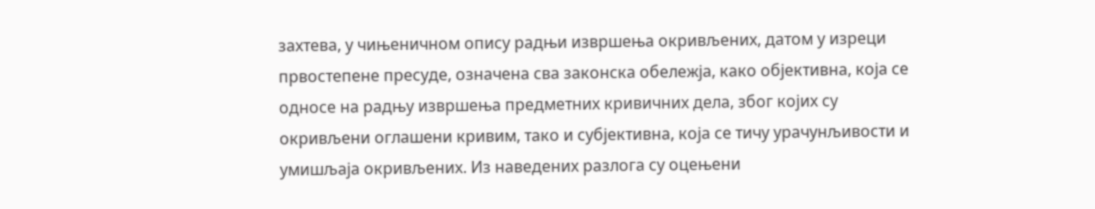захтева, у чињеничном опису радњи извршења окривљених, датом у изреци првостепене пресуде, означена сва законска обележја, како објективна, која се односе на радњу извршења предметних кривичних дела, због којих су окривљени оглашени кривим, тако и субјективна, која се тичу урачунљивости и умишљаја окривљених. Из наведених разлога су оцењени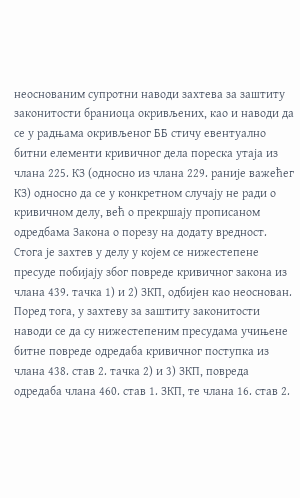неоснованим супротни наводи захтева за заштиту законитости браниоца окривљених, као и наводи да се у радњама окривљеног ББ стичу евентуално битни елементи кривичног дела пореска утаја из члана 225. КЗ (односно из члана 229. раније важећег КЗ) односно да се у конкретном случају не ради о кривичном делу, већ о прекршају прописаном одредбама Закона о порезу на додату вредност.
Стога је захтев у делу у којем се нижестепене пресуде побијају због повреде кривичног закона из члана 439. тачка 1) и 2) ЗКП, одбијен као неоснован.
Поред тога, у захтеву за заштиту законитости наводи се да су нижестепеним пресудама учињене битне повреде одредаба кривичног поступка из члана 438. став 2. тачка 2) и 3) ЗКП, повреда одредаба члана 460. став 1. ЗКП, те члана 16. став 2.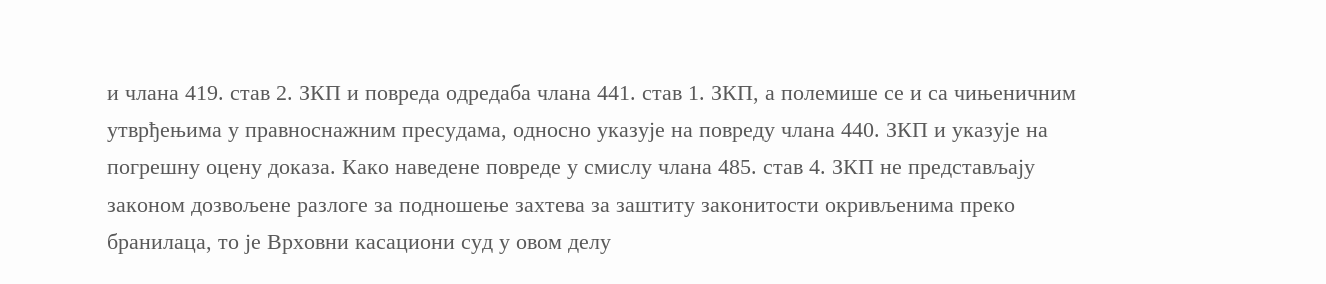и члана 419. став 2. ЗКП и повреда одредаба члана 441. став 1. ЗКП, а полемише се и са чињеничним утврђењима у правноснажним пресудама, односно указује на повреду члана 440. ЗКП и указује на погрешну оцену доказа. Како наведене повреде у смислу члана 485. став 4. ЗКП не представљају законом дозвољене разлоге за подношење захтева за заштиту законитости окривљенима преко бранилаца, то је Врховни касациони суд у овом делу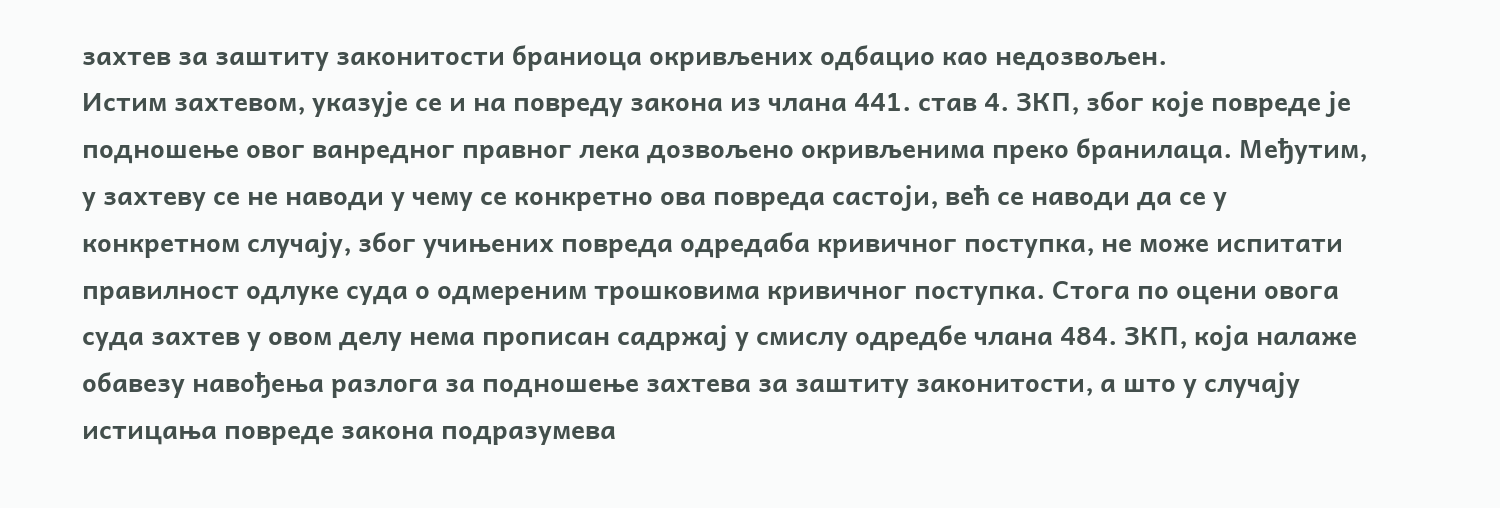захтев за заштиту законитости браниоца окривљених одбацио као недозвољен.
Истим захтевом, указује се и на повреду закона из члана 441. став 4. ЗКП, због које повреде је подношење овог ванредног правног лека дозвољено окривљенима преко бранилаца. Међутим, у захтеву се не наводи у чему се конкретно ова повреда састоји, већ се наводи да се у конкретном случају, због учињених повреда одредаба кривичног поступка, не може испитати правилност одлуке суда о одмереним трошковима кривичног поступка. Стога по оцени овога суда захтев у овом делу нема прописан садржај у смислу одредбе члана 484. ЗКП, која налаже обавезу навођења разлога за подношење захтева за заштиту законитости, а што у случају истицања повреде закона подразумева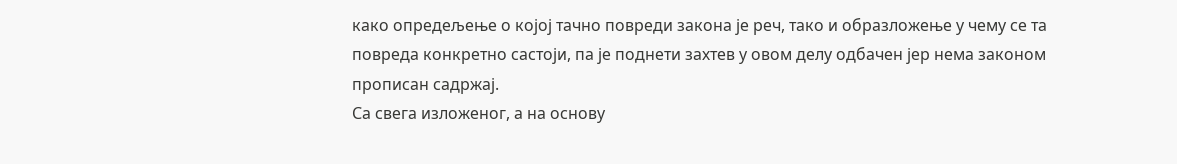како опредељење о којој тачно повреди закона је реч, тако и образложење у чему се та повреда конкретно састоји, па је поднети захтев у овом делу одбачен јер нема законом прописан садржај.
Са свега изложеног, а на основу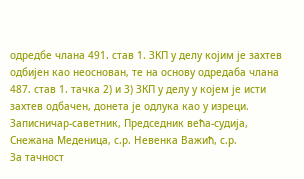одредбе члана 491. став 1. ЗКП у делу којим је захтев одбијен као неоснован, те на основу одредаба члана 487. став 1. тачка 2) и 3) ЗКП у делу у којем је исти захтев одбачен, донета је одлука као у изреци.
Записничар-саветник, Председник већа-судија,
Снежана Меденица, с.р. Невенка Важић, с.р.
За тачност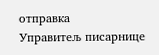отправка
Управитељ писарнице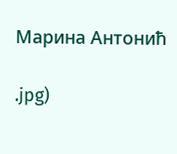Марина Антонић

.jpg)